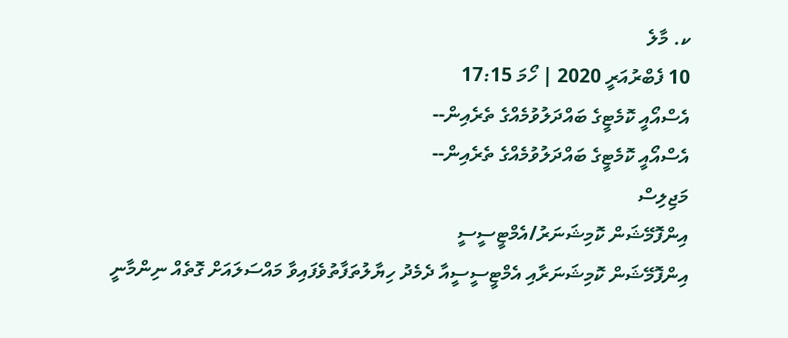ކ. މާލެ
10 ފެބްރުއަރީ 2020 | ހޯމަ 17:15
އެސްއޯއީ ކޮމެޓީގެ ބައްދަލުވުމެއްގެ ތެރެއިން--
އެސްއޯއީ ކޮމެޓީގެ ބައްދަލުވުމެއްގެ ތެރެއިން--
މަޖިލިސް
އިންފޮމޭޝަން ކޮމިޝަނަރު/އެމްޓީސީސީ
އިންފޮމޭޝަން ކޮމިޝަނަރާއި އެމްޓީސީސީއާ ދެމެދު ހިޔާލުތަފާތުވެފައިވާ މައްސަލައަށް ގޮތެއް ނިންމާނީ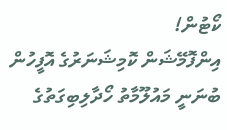ކޯޓުން!
އިންފޮމޭޝަން ކޮމިޝަނަރުގެ އޮފީހުން ބުނަނީ މައުލޫމާތު ހޯދާލިބިގަތުގެ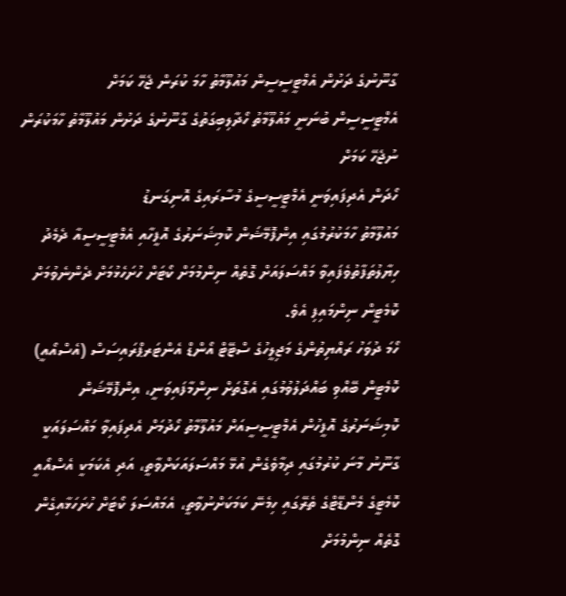ގާނޫނުގެ ދަށުން އެމްޓީސީސީން މައުލޫމާތު ހާމަ ކުރަން ޖެހޭ ކަމަށް
އެމްޓީސީސީން ބުނަނީ މައުލޫމާތު ހޯދާލިބިގަތުގެ ގާނޫނުގެ ދަށުން މައުލޫމާތު ހާމަކުރަން ނުޖެހޭ ކަމަށް
ހޯދަން އެދިފައިވަނީ އެމްޓީސީސީގެ މުސާރައިގެ އޮނިގަނޑު
މައުލޫމާތު ހާމަކުރުމުގައި އިންފޮމޭޝަން ކޮމިޝަނަރުގެ އޮފީހާއި އެމްޓީސީސީއާ ދެމެދު ހިޔާލުތަފާތުވެފައިވާ މައްސަލައަށް ގޮތެއް ނިންމުމަށް ކޯޓަށް ހުށަހެޅުމަށް ދެންނެވުމަށް ކޮމެޓީން ނިންމައިފި އެވެ.
ހޯމަ ދުވަހު ރައްޔިތުންގެ މަޖިލީހުގެ ސްޓޭޓް އޯންޑް އެންޓަރޕްރައިސަސް (އެސްއޯއީ) ކޮމެޓީން ބޭއްވި ބައްދަލުވުމުގައި އެގޮތަށް ނިންމާފައިވަނީ، އިންފޮމޭޝަން ކޮމިޝަނަރުގެ އޮފީހުން އެމްޓީސީސީއަށް މައުލޫމާތު ހޯދުމަށް އެދިފައިވާ މައްސަލައަކީ ގާނޫނު މާނަ ކުރުމުގައި ދިމާވެގެން އުޅޭ މައްސަލައަކަށްވާތީ، އަދި އެކަމަކީ އެސްއޯއީ ކޮމެޓީގެ މެންޑޭޓްގެ ތެރޭގައި ހިމެނޭ ކަމަކަށްނުވާތީ، އެމައްސަލަ ކޯޓަށް ހުށަހަޅާއިގެން ގޮތެއް ނިންމުމަށް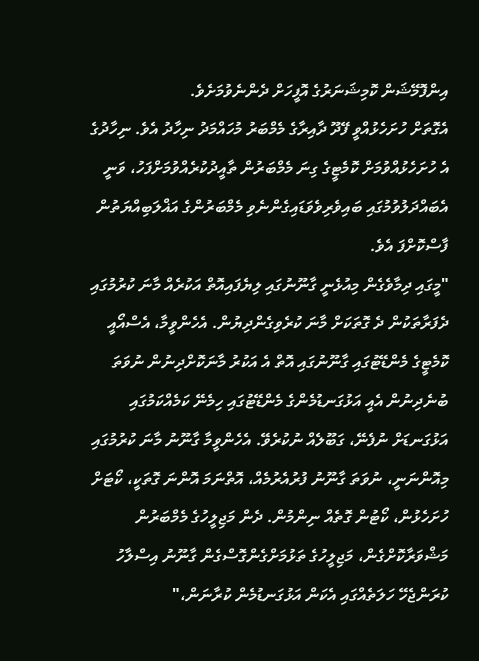އިންފޮމޭޝަން ކޮމިޝަނަރުގެ އޮފީހަށް ދެންނެވުމަށެވެ.
އެގޮތަށް ހުށަހެޅުއްވީ ފޭދޫ ދާއިރާގެ މެމްބަރު މުހައްމަދު ނިހާދު އެވެ. ނިހާދުގެ އެ ހުށަހެޅުއްވުމަށް ކޮމެޓީގެ ގިނަ މެމްބަރުން ތާއީދުކުރެއްވުމަށްފަހު، ވަނީ އެބައްދަލުވުމުގައި ބައިވެރިވެވަޑައިގެންނެވި މެމްބަރުންގެ އަޣްލަބިއްޔަތުން ފާސްކޮށްފަ އެވެ.
"މީގައި ދިމާވެގެން މިއުޅެނީ ގާނޫނުގައި ލިޔެފައިއޮތް އަކުރެއް މާނަ ކުރުމުގައި ދެފަރާތަކުން ދެ ގޮތަކަށް މާނަ ކުރެވިގެންދިޔުން. އެހެންވީމާ، އެސްއޯއީ ކޮމެޓީގެ މެންޑޭޓުގައި ގާނޫނުގައި އޮތް އެ އަކުރު މާނަކޮށްދިނުން ނުވަތަ ބުނެދިނުން އެއީ އަޅުގަނޑުމެންގެ މެންޑޭޓުގައި ހިމެނޭ ކަމެއްކަމުގައި އަޅުގަނޑަށް ނުފެނޭ، ގަބޫލެއް ނުކުރެވޭ. އެހެންވީމާ ގާނޫނު މާނަ ކުރުމުގައި މިއޮންނަނީ، ނުވަތަ ގާނޫނު ފުރުއެރުމެއް، އޮތްނަމަ އޮންނަ ގޮތަކީ، ކޯޓަށް ހުށަހެޅުން، ކޯޓުން ގޮތެއް ނިންމުން. ދެން މަޖިލީހުގެ މެމްބަރުން މަޝްވަރާކޮށްގެން، މަޖިލީހުގެ ތަޅުމަށްގެންގޮސްގެން ގާނޫނު އިސްލާހު ކުރަންޖެހޭ ހަލަތެއްގައި އެކަން އަޅުގަނޑުމެން ކުރާނަން،"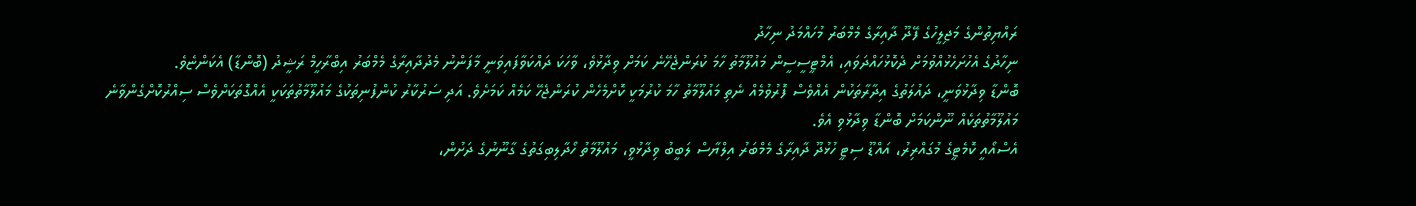ރައްޔިތުންގެ މަޖިލީހުގެ ފޭދޫ ދާއިރާގެ މެމްބަރު މުހައްމަދު ނިހާދު
ނިހާދުގެ އެހުށަހެޅުއްވުމަށް ދެކޮޅުހައްދަވައި، އެމްޓީސީސީން މައުލޫމާތު ހާމަ ކުރަންޖެހޭނެ ކަމަށް ވިދާޅުވެ، ވާހަކަ ދައްކަވާފައިވަނީ މާފަންނު މެދުދާއިރާގެ މެމްބަރު އިބްރާހީމް ރަޝީދު (ބޮންޑާ) އެކަންޏެވެ.
ބޮންޑާ ވިދާޅުވަނީ، ދައުލަތުގެ އިދާރާތަކުން އެއްވެސް ފޮރުވުމެއް ނެތި މައުލޫމާތު ހާމަ ކުރުމަކީ ކޮށްމެހެން ކުރަންޖެހޭ ކަމެއް ކަމަށެވެ. އަދި ސަރުކާރު ކުންފުނިތަކުގެ މައުލޫމާތުތަކަކީ އެއްގޮތަކަށްވެސް ސިއްރުކޮށްގެންވާނެ މައުލޫމާތުތަކެއް ނޫންކަމަށް ބޮންޑާ ވިދާޅުވި އެވެ.
އެސްއޯއީ ކޮމެޓީގެ މުގައްރިރު، އައްޑޫ ސިޓީ ހުޅުދޫ ދާއިރާގެ މެމްބަރު އިލްޔާސް ލަބީބު ވިދާޅުވީ، މައުލޫމާތު ހޯދާލިބިގަތުގެ ގާނޫނުގެ ދަށުން،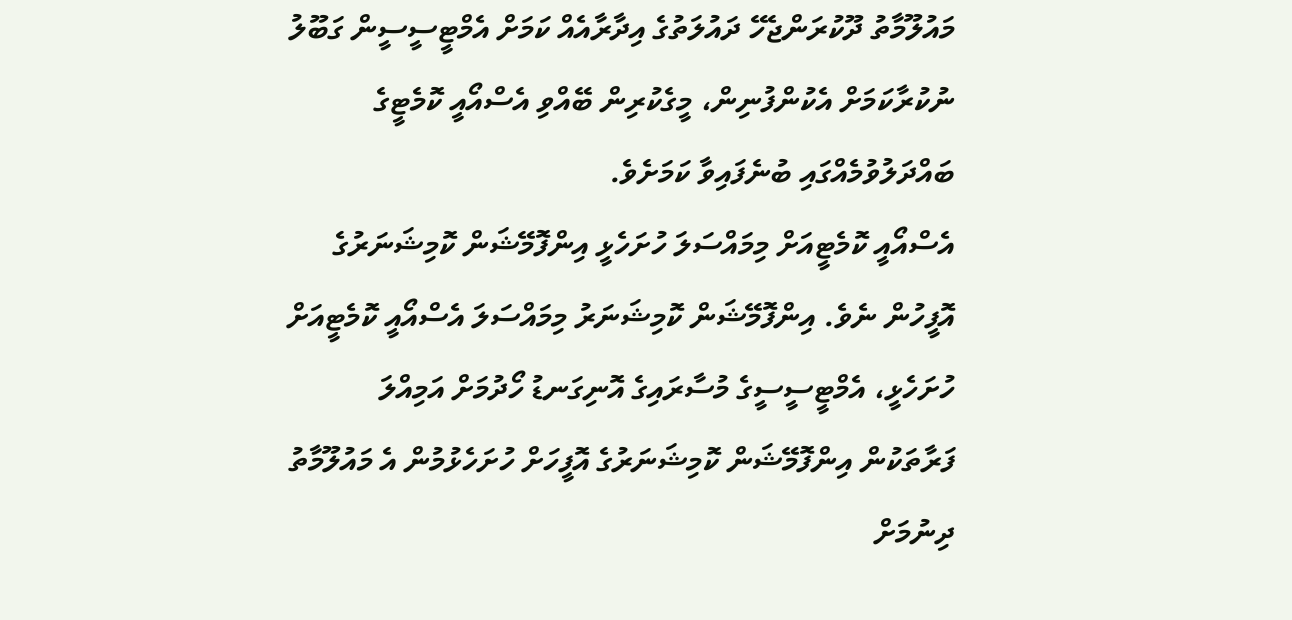މައުލޫމާތު ދޫކުރަންޖެހޭ ދައުލަތުގެ އިދާރާއެއް ކަމަށް އެމްޓީސީސީން ގަބޫލު ނުކުރާކަމަށް އެކުންފުނިން، މީގެކުރިން ބޭއްވި އެސްއޯއީ ކޮމެޓީގެ ބައްދަލުވުމެއްގައި ބުނެފައިވާ ކަމަށެވެ.
އެސްއޯއީ ކޮމެޓީއަށް މިމައްސަލަ ހުށަހެޅީ އިންފޮމޭޝަން ކޮމިޝަނަރުގެ އޮފީހުން ނެވެ. އިންފޮމޭޝަން ކޮމިޝަނަރު މިމައްސަލަ އެސްއޯއީ ކޮމެޓީއަށް ހުށަހެޅީ، އެމްޓީސީސީގެ މުސާރައިގެ އޮނިގަނޑު ހޯދުމަށް އަމިއްލަ ފަރާތަކުން އިންފޮމޭޝަން ކޮމިޝަނަރުގެ އޮފީހަށް ހުށަހެޅުމުން އެ މައުލޫމާތު ދިނުމަށް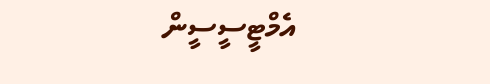އެމްޓީސީސީން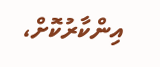އިންކާރުކޮށް،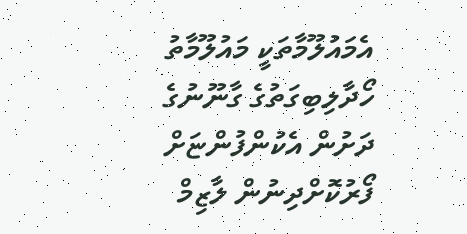އެމައުލޫމާތަކީ މައުލޫމާތު ހޯދާލިބިގަތުގެ ގާނޫނުގެ ދަށުން އެކުންފުންޏަށް ފޯރުކޮށްދިނުން ލާޒިމް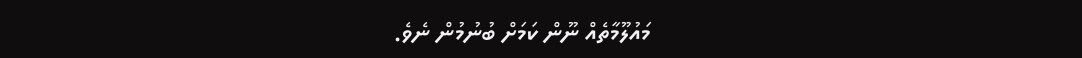މައުލޫމާތެއް ނޫން ކަމަށް ބުނުމުން ނެވެ.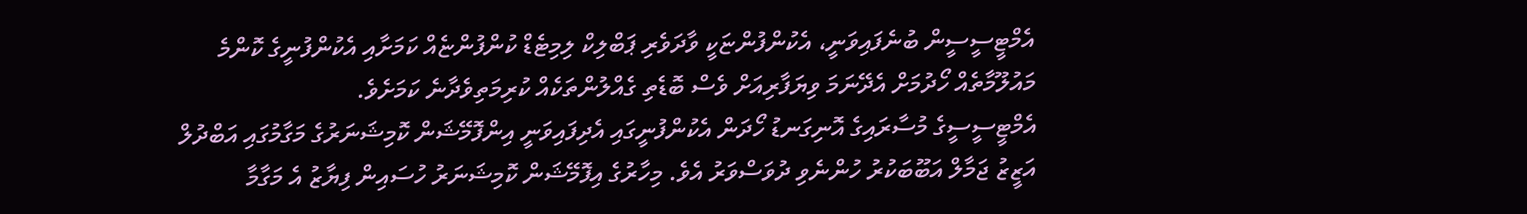އެމްޓީސީސީން ބުނެފައިވަނީ، އެކުންފުންޏަކީ ވާދަވެރި ޕަބްލިކް ލިމިޓެޑް ކުންފުންޏެއް ކަމަށާއި އެކުންފުނީގެ ކޮންމެ މައުލޫމާތެއް ހޯދުމަށް އެދޭނަމަ ވިޔަފާރިއަށް ވެސް ބޮޑެތި ގެއްލުންތަކެއް ކުރިމަތިވެދާނެ ކަމަށެވެ.
އެމްޓީސީސީގެ މުސާރައިގެ އޮނިގަނޑު ހޯދަން އެކުންފުނީގައި އެދިފައިވަނީ އިންފޮމޭޝަން ކޮމިޝަނަރުގެ މަގާމުގައި އަބްދުލް އަޒީޒު ޖަމާލް އަބޫބަކުރު ހުންނެވި ދުވަސްވަރު އެވެ. މިހާރުގެ އިފޮމޭޝަން ކޮމިޝަނަރު ހުސައިން ފިޔާޒު އެ މަގާމާ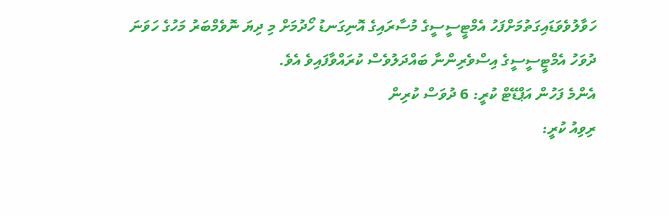ހަވާލުވެވަޑައިގަތުމަށްފަހު އެމްޓީސީސީގެ މުސާރައިގެ އޮނިގަނޑު ހޯދުމަށް މި ދިޔަ ނޮވެމްބަރު މަހުގެ ހަވަނަ ދުވަހު އެމްޓީސީސީގެ އިސްވެރިންނާ ބައްދަލުވެސް ކުރައްވާފައިވެ އެވެ.
އެންމެ ފަހުން އަޕްޑޭޓް ކުރީ: 6 ދުވަސް ކުރިން
ރިވިއު ކުރީ: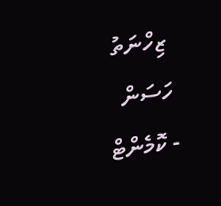ޒިހްނަތު ހަސަން
- ކޮމެންޓް